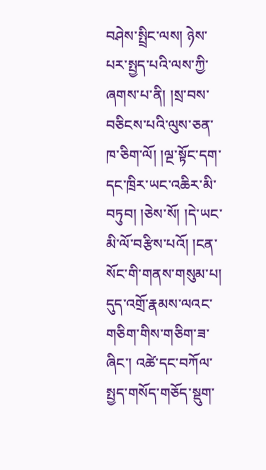བཤེས་སྤྲིང་ལས། ཉེས་པར་སྤྱད་པའི་ལས་ཀྱི་ཞགས་པ་ནི། །སྲ་བས་བཅིངས་པའི་ལུས་ཅན་ཁ་ཅིག་ལོ། །ལྔ་སྟོང་དག་དང་ཁྲིར་ཡང་འཆིར་མི་བཏུབ། །ཅེས་སོ། །དེ་ཡང་མི་ལོ་བརྩིས་པའོ། །ངན་སོང་གི་གནས་གསུམ་པ། དུད་འགྲོ་རྣམས་ལའང་གཅིག་གིས་གཅིག་ཟ་ཞིང་། འཚེ་དང་བཀོལ་སྤྱད་གསོད་གཅོད་སྡུག་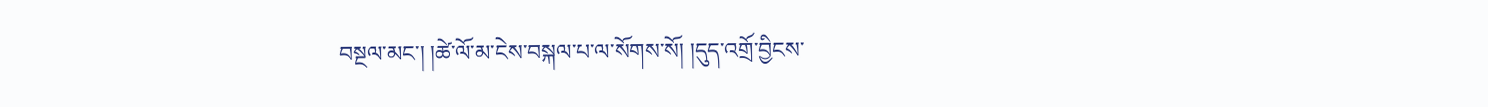བསྔལ་མང་། །ཚེ་ལོ་མ་ངེས་བསྐལ་པ་ལ་སོགས་སོ། །དུད་འགྲོ་བྱིངས་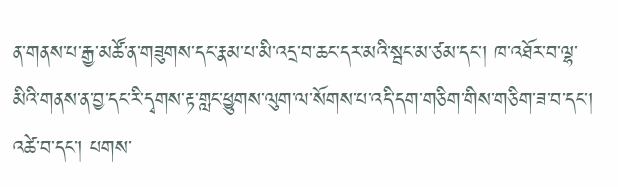ན་གནས་པ་རྒྱ་མཚོ་ན་གཟུགས་དང་རྣམ་པ་མི་འདྲ་བ་ཆང་དར་མའི་སྦང་མ་ཙམ་དང་། ཁ་འཐོར་བ་ལྷ་མིའི་གནས་ན་བྱ་དང་རི་དྭགས་རྟ་གླང་ཕྱུགས་ལུག་ལ་སོགས་པ་འདི་དག་གཅིག་གིས་གཅིག་ཟ་བ་དང་། འཚེ་བ་དང་། པགས་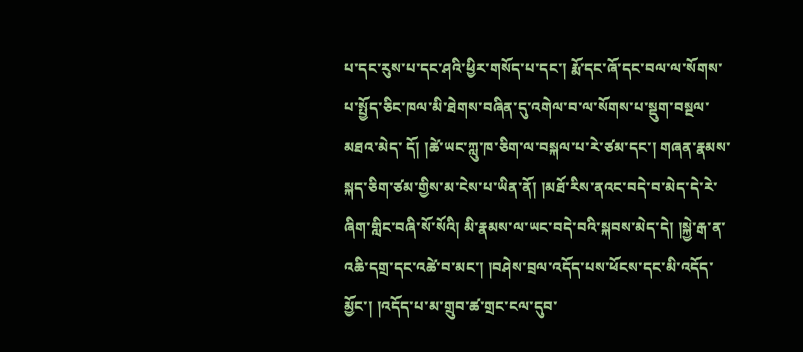པ་དང་རུས་པ་དང་ཤའི་ཕྱིར་གསོད་པ་དང་། རྨོ་དང་ཞོ་དང་བལ་ལ་སོགས་པ་སྤྱོད་ཅིང་ཁལ་མི་ཐེགས་བཞིན་དུ་འགེལ་བ་ལ་སོགས་པ་སྡུག་བསྔལ་མཐའ་མེད་ དོ། །ཚེ་ཡང་ཀླུ་ཁ་ཅིག་ལ་བསྐལ་པ་རེ་ཙམ་དང་། གཞན་རྣམས་སྐད་ཅིག་ཙམ་གྱིས་མ་ངེས་པ་ཡིན་ནོ། །མཐོ་རིས་ནའང་བདེ་བ་མེད་དེ་རེ་ཞིག་གླིང་བཞི་སོ་སོའི། མི་རྣམས་ལ་ཡང་བདེ་བའི་སྐབས་མེད་དེ། །སྐྱེ་རྒ་ན་འཆི་དགྲ་དང་འཚེ་བ་མང་། །བཤེས་བྲལ་འདོད་པས་ཕོངས་དང་མི་འདོད་མྱོང་། །འདོད་པ་མ་གྲུབ་ཚ་གྲང་ངལ་དུབ་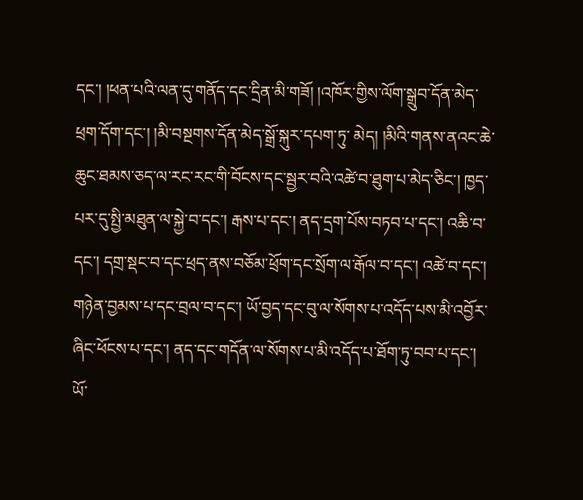དང་། །ཕན་པའི་ལན་དུ་གནོད་དང་དྲིན་མི་གཟོ། །འཁོར་གྱིས་ལོག་སྒྲུབ་དོན་མེད་ཕྲག་དོག་དང་། །མི་བསྔགས་དོན་མེད་སྒྲོ་སྐུར་དཔག་ཏུ་ མེད། །མིའི་གནས་ནའང་ཆེ་ཆུང་ཐམས་ཅད་ལ་རང་རང་གི་བོངས་དང་སྦྱར་བའི་འཚེ་བ་ཐུག་པ་མེད་ཅིང་། ཁྱད་པར་དུ་སྤྱི་མཐུན་ལ་སྐྱེ་བ་དང་། རྒས་པ་དང་། ནད་དྲག་པོས་བཏབ་པ་དང་། འཆི་བ་དང་། དགྲ་སྡང་བ་དང་ཕྲད་ནས་བཅོམ་ཕྲོག་དང་སྲོག་ལ་རྒོལ་བ་དང་། འཚེ་བ་དང་། གཉེན་བྱམས་པ་དང་བྲལ་བ་དང་། ཡོ་བྱད་དང་བུ་ལ་སོགས་པ་འདོད་པས་མི་འབྱོར་ཞིང་ཕོངས་པ་དང་། ནད་དང་གདོན་ལ་སོགས་པ་མི་འདོད་པ་ཐོག་ཏུ་བབ་པ་དང་། ཡོ་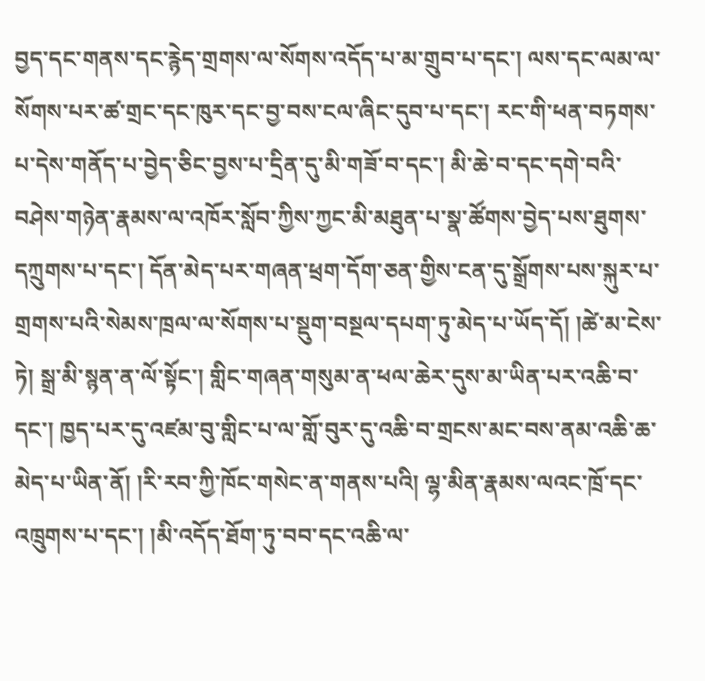བྱད་དང་གནས་དང་རྙེད་གྲགས་ལ་སོགས་འདོད་པ་མ་གྲུབ་པ་དང་། ལས་དང་ལམ་ལ་སོགས་པར་ཚ་གྲང་དང་ཁུར་དང་བྱ་བས་ངལ་ཞིང་དུབ་པ་དང་། རང་གི་ཕན་བཏགས་པ་དེས་གནོད་པ་བྱེད་ཅིང་བྱས་པ་དྲིན་དུ་མི་གཟོ་བ་དང་། མི་ཆེ་བ་དང་དགེ་བའི་བཤེས་གཉེན་རྣམས་ལ་འཁོར་སློབ་ཀྱིས་ཀྱང་མི་མཐུན་པ་སྣ་ཚོགས་བྱེད་པས་ཐུགས་དཀྲུགས་པ་དང་། དོན་མེད་པར་གཞན་ཕྲག་དོག་ཅན་གྱིས་ངན་དུ་སྒྲོགས་པས་སྐུར་པ་གྲགས་པའི་སེམས་ཁྲལ་ལ་སོགས་པ་སྡུག་བསྔལ་དཔག་ཏུ་མེད་པ་ཡོད་དོ། །ཚེ་མ་ངེས་ཏེ། སྒྲ་མི་སྙན་ན་ལོ་སྟོང་། གླིང་གཞན་གསུམ་ན་ཕལ་ཆེར་དུས་མ་ཡིན་པར་འཆི་བ་དང་། ཁྱད་པར་དུ་འཛམ་བུ་གླིང་པ་ལ་གློ་བུར་དུ་འཆི་བ་གྲངས་མང་བས་ནམ་འཆི་ཆ་མེད་པ་ཡིན་ནོ། །རི་རབ་ཀྱི་ཁོང་གསེང་ན་གནས་པའི། ལྷ་མིན་རྣམས་ལའང་ཁྲོ་དང་འཁྲུགས་པ་དང་། །མི་འདོད་ཐོག་ཏུ་བབ་དང་འཆི་ལ་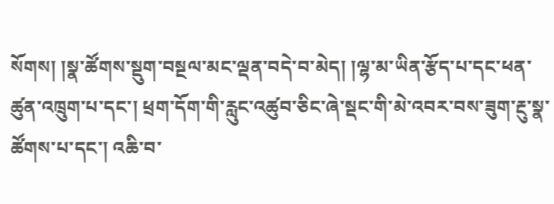སོགས། །སྣ་ཚོགས་སྡུག་བསྔལ་མང་ལྡན་བདེ་བ་མེད། །ལྷ་མ་ཡིན་རྩོད་པ་དང་ཕན་ཚུན་འཁྲུག་པ་དང་། ཕྲག་དོག་གི་རླུང་འཚུབ་ཅིང་ཞེ་སྡང་གི་མེ་འབར་བས་ཟུག་རྔུ་སྣ་ཚོགས་པ་དང་། འཆི་བ་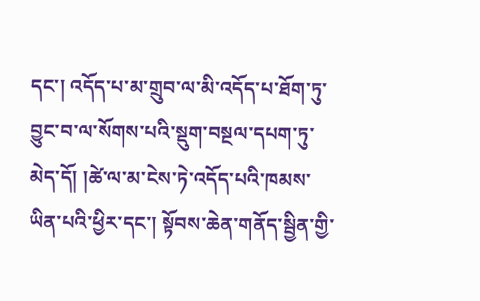དང་། འདོད་པ་མ་གྲུབ་ལ་མི་འདོད་པ་ཐོག་ཏུ་བྱུང་བ་ལ་སོགས་པའི་སྡུག་བསྔལ་དཔག་ཏུ་མེད་དོ། །ཚེ་ལ་མ་ངེས་ཏེ་འདོད་པའི་ཁམས་ཡིན་པའི་ཕྱིར་དང་། སྟོབས་ཆེན་གནོད་སྦྱིན་གྱི་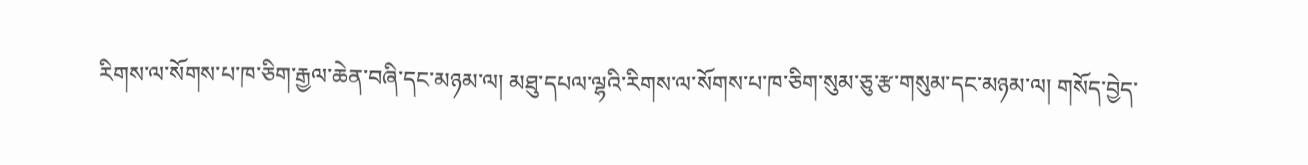རིགས་ལ་སོགས་པ་ཁ་ཅིག་རྒྱལ་ཆེན་བཞི་དང་མཉམ་ལ། མཐུ་དཔལ་ལྷའི་རིགས་ལ་སོགས་པ་ཁ་ཅིག་སུམ་ཅུ་རྩ་གསུམ་དང་མཉམ་ལ། གསོད་བྱེད་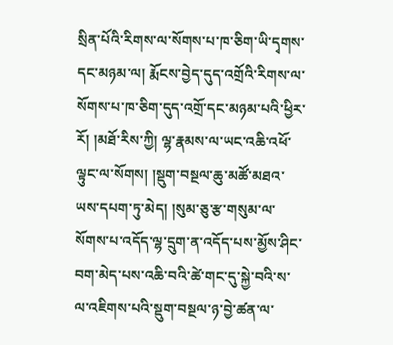སྲིན་པོའི་རིགས་ལ་སོགས་པ་ཁ་ཅིག་ཡི་དྭགས་དང་མཉམ་ལ། རྨོངས་བྱེད་དུད་འགྲོའི་རིགས་ལ་སོགས་པ་ཁ་ཅིག་དུད་འགྲོ་དང་མཉམ་པའི་ཕྱིར་རོ། །མཐོ་རིས་ཀྱི། ལྷ་རྣམས་ལ་ཡང་འཆི་འཕོ་ལྟུང་ལ་སོགས། །སྡུག་བསྔལ་ཆུ་མཚོ་མཐའ་ཡས་དཔག་ཏུ་མེད། །སུམ་ཅུ་རྩ་གསུམ་ལ་སོགས་པ་འདོད་ལྷ་དྲུག་ན་འདོད་པས་མྱོས་ཤིང་བག་མེད་པས་འཆི་བའི་ཚེ་གང་དུ་སྐྱེ་བའི་ས་ལ་འཇིགས་པའི་སྡུག་བསྔལ་ཉ་བྱེ་ཚན་ལ་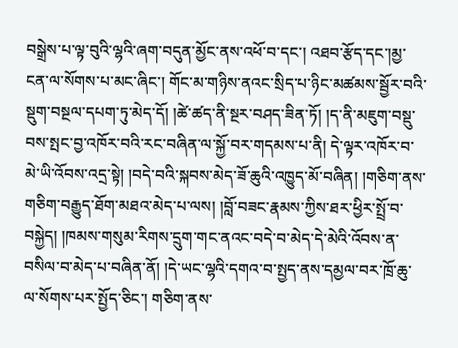བསྒྲེས་པ་ལྟ་བུའི་ལྷའི་ཞག་བདུན་མྱོང་ནས་འཕོ་བ་དང་། འཐབ་རྩོད་དང་།མྱ་ངན་ལ་སོགས་པ་མང་ཞིང་། གོང་མ་གཉིས་ནའང་སྲིད་པ་ཉིང་མཚམས་སྦྱོར་བའི་སྡུག་བསྔལ་དཔག་ཏུ་མེད་དོ། །ཚེ་ཚད་ནི་སྔར་བཤད་ཟིན་ཏོ། །ད་ནི་མཇུག་བསྡུ་བས་སྤང་བྱ་འཁོར་བའི་རང་བཞིན་ལ་སྐྱོ་བར་གདམས་པ་ནི། དེ་ལྟར་འཁོར་བ་མེ་ཡི་འོབས་འདྲ་སྟེ། །བདེ་བའི་སྐབས་མེད་ཟོ་ཆུའི་འཁྱུད་མོ་བཞིན། །གཅིག་ནས་གཅིག་བརྒྱུད་ཐོག་མཐའ་མེད་པ་ལས། །བློ་བཟང་རྣམས་ཀྱིས་ཐར་ཕྱིར་སྤྲོ་བ་བསྐྱེད། །ཁམས་གསུམ་རིགས་དྲུག་གང་ནའང་བདེ་བ་མེད་དེ་མེའི་འོབས་ན་བསིལ་བ་མེད་པ་བཞིན་ནོ། །དེ་ཡང་ལྷའི་དགའ་བ་སྤྱད་ནས་དམྱལ་བར་ཁྲོ་ཆུ་ལ་སོགས་པར་སྤྱོད་ཅིང་། གཅིག་ནས་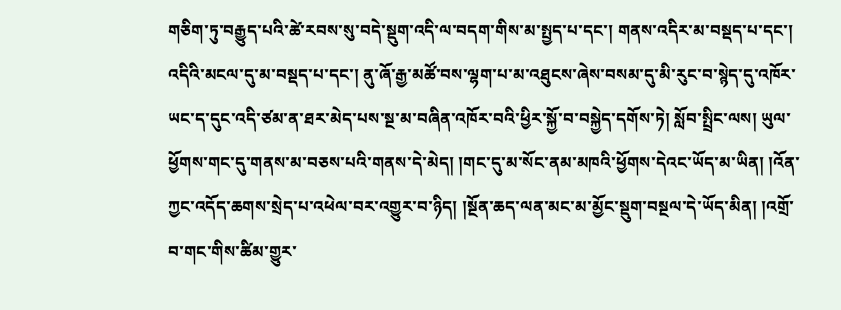གཅིག་ཏུ་བརྒྱུད་པའི་ཚེ་རབས་སུ་བདེ་སྡུག་འདི་ལ་བདག་གིས་མ་སྤྱད་པ་དང་། གནས་འདིར་མ་བསྡད་པ་དང་། འདིའི་མངལ་དུ་མ་བསྡད་པ་དང་། ནུ་ཞོ་རྒྱ་མཚོ་བས་ལྷག་པ་མ་འཐུངས་ཞེས་བསམ་དུ་མི་རུང་བ་སྙེད་དུ་འཁོར་ཡང་ད་དུང་འདི་ཙམ་ན་ཐར་མེད་པས་སྔ་མ་བཞིན་འཁོར་བའི་ཕྱིར་སྐྱོ་བ་བསྐྱེད་དགོས་ཏེ། སློབ་སྤྲིང་ལས། ཡུལ་ཕྱོགས་གང་དུ་གནས་མ་བཅས་པའི་གནས་དེ་མེད། །གང་དུ་མ་སོང་ནམ་མཁའི་ཕྱོགས་དེའང་ཡོད་མ་ཡིན། །འོན་ཀྱང་འདོད་ཆགས་སྲེད་པ་འཕེལ་བར་འགྱུར་བ་ཉིད། །སྔོན་ཆད་ལན་མང་མ་མྱོང་སྡུག་བསྔལ་དེ་ཡོད་མིན། །འགྲོ་བ་གང་གིས་ཚིམ་གྱུར་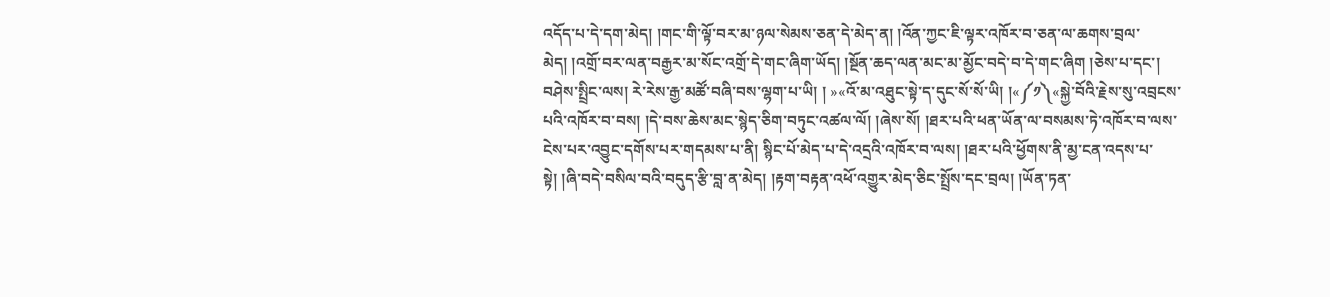འདོད་པ་དེ་དག་མེད། །གང་གི་ལྟོ་བར་མ་ཉལ་སེམས་ཅན་དེ་མེད་ན། །འོན་ཀྱང་ཇི་ལྟར་འཁོར་བ་ཅན་ལ་ཆགས་བྲལ་མེད། །འགྲོ་བར་ལན་བརྒྱར་མ་སོང་འགྲོ་དེ་གང་ཞིག་ཡོད། །སྔོན་ཆད་ལན་མང་མ་མྱོང་བདེ་བ་དེ་གང་ཞིག །ཅེས་པ་དང་། བཤེས་སྤྲིང་ལས། རེ་རེས་རྒྱ་མཚོ་བཞི་བས་ལྷག་པ་ཡི། ། »«འོ་མ་འཐུང་སྟེ་ད་དུང་སོ་སོ་ཡི། །«༼༡༽«སྐྱེ་བོའི་རྗེས་སུ་འབྲངས་པའི་འཁོར་བ་བས། །དེ་བས་ཆེས་མང་སྙེད་ཅིག་བཏུང་འཚལ་ལོ། །ཞེས་སོ། །ཐར་པའི་ཕན་ཡོན་ལ་བསམས་ཏེ་འཁོར་བ་ལས་ངེས་པར་འབྱུང་དགོས་པར་གདམས་པ་ནི། སྙིང་པོ་མེད་པ་དེ་འདྲའི་འཁོར་བ་ལས། །ཐར་པའི་ཕྱོགས་ནི་མྱ་ངན་འདས་པ་ སྟེ། །ཞི་བདེ་བསིལ་བའི་བདུད་རྩི་བླ་ན་མེད། །རྟག་བརྟན་འཕོ་འགྱུར་མེད་ཅིང་སྤྲོས་དང་བྲལ། །ཡོན་ཏན་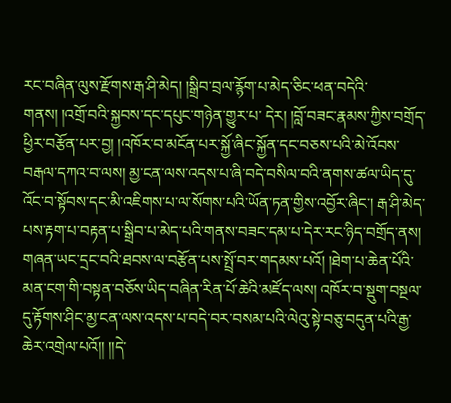རང་བཞིན་ལུས་རྫོགས་རྒ་ཤི་མེད། །སྒྲིབ་བྲལ་རྙོག་པ་མེད་ཅིང་ཕན་བདེའི་གནས། །འགྲོ་བའི་སྐྱབས་དང་དཔུང་གཉེན་གྱུར་པ་ དེར། །བློ་བཟང་རྣམས་ཀྱིས་བགྲོད་ཕྱིར་བརྩོན་པར་བྱ། །འཁོར་བ་མངོན་པར་སྐྱོ་ཞིང་སྐྱོན་དང་བཅས་པའི་མེ་འོབས་བརྒལ་དཀའ་བ་ལས། མྱ་ངན་ལས་འདས་པ་ཞི་བདེ་བསིལ་བའི་ནགས་ཚལ་ཡིད་དུ་འོང་བ་སྟོབས་དང་མི་འཇིགས་པ་ལ་སོགས་པའི་ཡོན་ཏན་གྱིས་འབྱོར་ཞིང་། རྒ་ཤི་མེད་པས་རྟག་པ་བརྟན་པ་སྒྲིབ་པ་མེད་པའི་གནས་བཟང་དམ་པ་དེར་རང་ཉིད་བགྲོད་ནས། གཞན་ཡང་དྲང་བའི་ཐབས་ལ་བརྩོན་པས་སྤྲོ་བར་གདམས་པའོ། །ཐེག་པ་ཆེན་པོའི་མན་ངག་གི་བསྟན་བཅོས་ཡིད་བཞིན་རིན་པོ་ཆེའི་མཛོད་ལས། འཁོར་བ་སྡུག་བསྔལ་དུ་རྟོགས་ཤིང་མྱ་ངན་ལས་འདས་པ་བདེ་བར་བསམ་པའི་ལེའུ་སྟེ་བཅུ་བདུན་པའི་རྒྱ་ཆེར་འགྲེལ་པའོ།། །།དེ་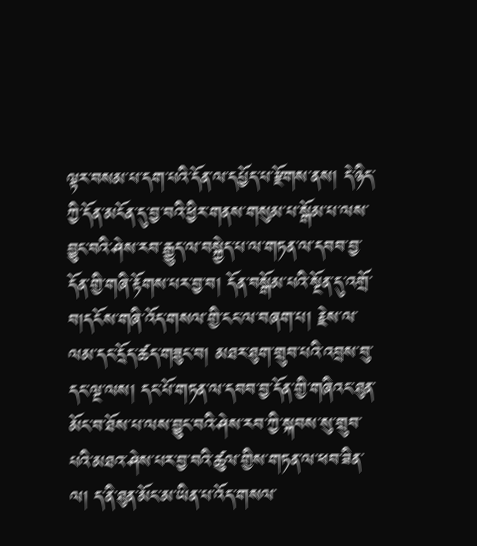ལྟར་བསམ་པ་དག་པའི་དོན་ལ་དཔྱོད་པ་རྫོགས་ནས། དེ་ཉིད་ཀྱི་དོན་མངོན་དུ་བྱ་བའི་ཕྱིར་གནས་གསུམ་པ་སྒོམ་པ་ལས་བྱུང་བའི་ཤེས་རབ་རྒྱུད་ལ་བསྐྱེད་པ་ལ་གཏན་ལ་དབབ་བྱ་དོན་གྱི་གཞི་རྟོགས་པར་བྱ་བ། དོན་བསྒོམ་པའི་སྔོན་དུ་འགྲོ་བ།དངོས་གཞི་འོད་གསལ་གྱི་ངང་ལ་བཞག་པ། རྗེས་ལ་ལམ་དང་དྲོད་ཚད་གཟུང་བ། མཐར་ཐུག་གྲུབ་པའི་འབྲས་བུ་དང་ལྔ་ལས། དང་པོ་གཏན་ལ་དབབ་བྱ་དོན་གྱི་གཞིའང་ཐུན་མོང་བ་ཐོས་པ་ལས་བྱུང་བའི་ཤེས་རབ་ཀྱི་སྐབས་སུ་གྲུབ་པའི་མཐའ་ཤེས་པར་བྱ་བའི་ཚུལ་གྱིས་གཏན་ལ་ཕབ་ཟིན་ལ། ད་ནི་ཐུན་མོང་མ་ཡིན་པ་འོད་གསལ་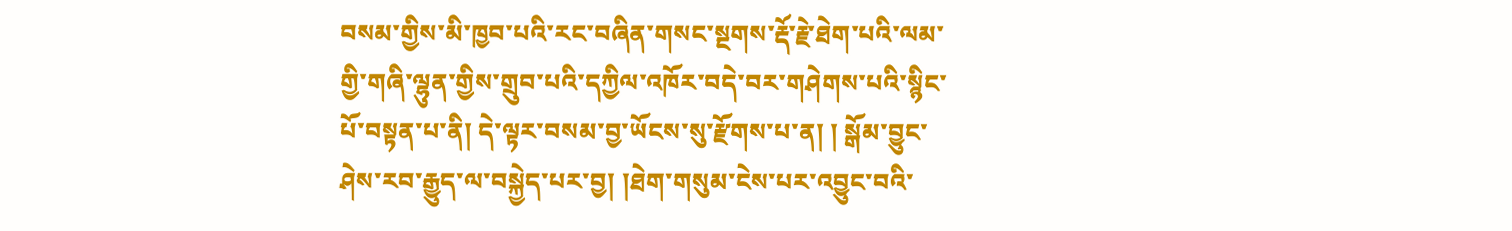བསམ་གྱིས་མི་ཁྱབ་པའི་རང་བཞིན་གསང་སྔགས་རྡོ་རྗེ་ཐེག་པའི་ལམ་གྱི་གཞི་ལྷུན་གྱིས་གྲུབ་པའི་དཀྱིལ་འཁོར་བདེ་བར་གཤེགས་པའི་སྙིང་པོ་བསྟན་པ་ནི། དེ་ལྟར་བསམ་བྱ་ཡོངས་སུ་རྫོགས་པ་ན། ། སྒོམ་བྱུང་ཤེས་རབ་རྒྱུད་ལ་བསྐྱེད་པར་བྱ། །ཐེག་གསུམ་ངེས་པར་འབྱུང་བའི་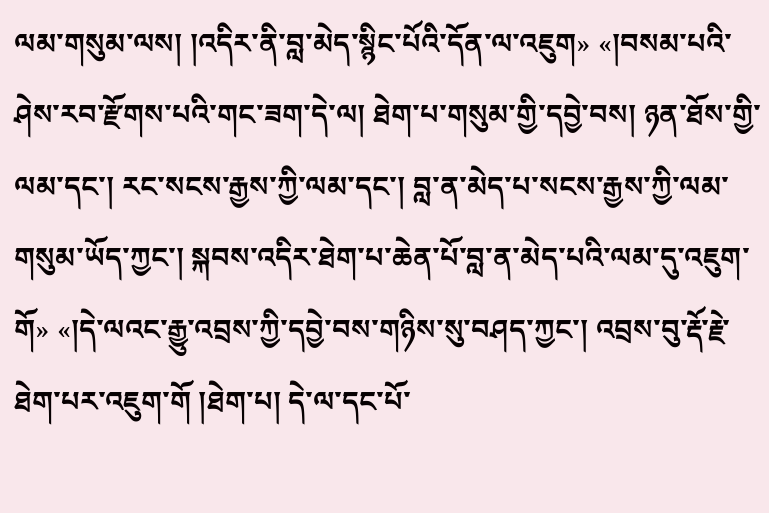ལམ་གསུམ་ལས། །འདིར་ནི་བླ་མེད་སྙིང་པོའི་དོན་ལ་འཇུག» «།བསམ་པའི་ཤེས་རབ་རྫོགས་པའི་གང་ཟག་དེ་ལ། ཐེག་པ་གསུམ་གྱི་དབྱེ་བས། ཉན་ཐོས་གྱི་ལམ་དང་། རང་སངས་རྒྱས་ཀྱི་ལམ་དང་། བླ་ན་མེད་པ་སངས་རྒྱས་ཀྱི་ལམ་གསུམ་ཡོད་ཀྱང་། སྐབས་འདིར་ཐེག་པ་ཆེན་པོ་བླ་ན་མེད་པའི་ལམ་དུ་འཇུག་གོ» «།དེ་ལའང་རྒྱུ་འབྲས་ཀྱི་དབྱེ་བས་གཉིས་སུ་བཤད་ཀྱང་། འབྲས་བུ་རྡོ་རྗེ་ཐེག་པར་འཇུག་གོ །ཐེག་པ། དེ་ལ་དང་པོ་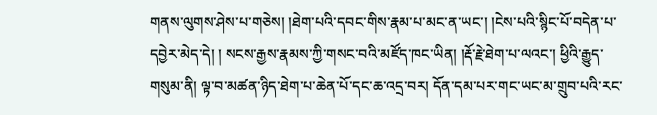གནས་ལུགས་ཤེས་པ་གཅེས། །ཐེག་པའི་དབང་གིས་རྣམ་པ་མང་ན་ཡང་། །ངེས་པའི་སྙིང་པོ་བདེན་པ་དབྱེར་མེད་དེ། ། སངས་རྒྱས་རྣམས་ཀྱི་གསང་བའི་མཛོད་ཁང་ཡིན། །རྡོ་རྗེ་ཐེག་པ་ལའང་། ཕྱིའི་རྒྱུད་གསུམ་ནི། ལྟ་བ་མཚན་ཉིད་ཐེག་པ་ཆེན་པོ་དང་ཆ་འདྲ་བར། དོན་དམ་པར་གང་ཡང་མ་གྲུབ་པའི་རང་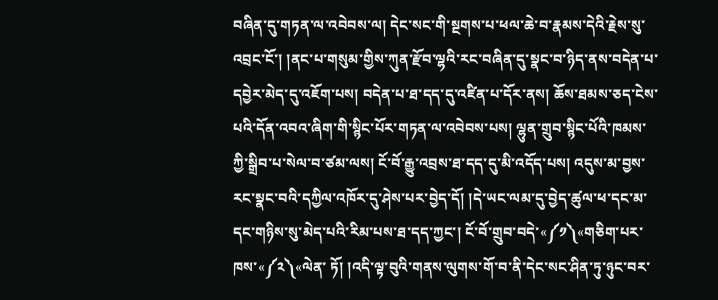བཞིན་དུ་གཏན་ལ་འབེབས་ལ། དེང་སང་གི་སྔགས་པ་ཕལ་ཆེ་བ་རྣམས་དེའི་རྗེས་སུ་འབྲང་ངོ་། །ནང་པ་གསུམ་གྱིས་ཀུན་རྫོབ་ལྷའི་རང་བཞིན་དུ་སྣང་བ་ཉིད་ནས་བདེན་པ་དབྱེར་མེད་དུ་འཇོག་པས། བདེན་པ་ཐ་དད་དུ་འཛིན་པ་དོར་ནས། ཆོས་ཐམས་ཅད་ངེས་པའི་དོན་འབའ་ཞིག་གི་སྙིང་པོར་གཏན་ལ་འབེབས་པས། ལྷུན་གྲུབ་སྙིང་པོའི་ཁམས་ཀྱི་སྒྲིབ་པ་སེལ་བ་ཙམ་ལས། ངོ་བོ་རྒྱུ་འབྲས་ཐ་དད་དུ་མི་འདོད་པས། འདུས་མ་བྱས་རང་སྣང་བའི་དཀྱིལ་འཁོར་དུ་ཤེས་པར་བྱེད་དོ། །དེ་ཡང་ལམ་དུ་བྱེད་ཚུལ་ཕ་དང་མ་དང་གཉིས་སུ་མེད་པའི་རིམ་པས་ཐ་དད་ཀྱང་། ངོ་བོ་གྲུབ་བདེ་«༼༡༽«གཅིག་པར་ཁས་«༼༢༽«ལེན་ ཏོ། །འདི་ལྟ་བུའི་གནས་ལུགས་གོ་བ་ནི་དེང་སང་ཤིན་ཏུ་ཉུང་བར་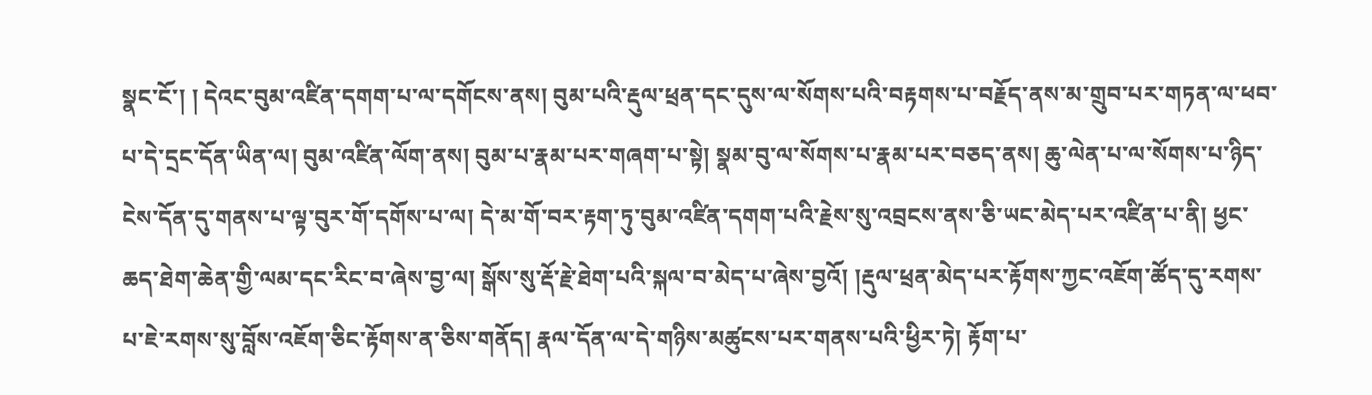སྣང་ངོ་། ། དེའང་བུམ་འཛིན་དགག་པ་ལ་དགོངས་ནས། བུམ་པའི་རྡུལ་ཕྲན་དང་དུས་ལ་སོགས་པའི་བརྟགས་པ་བརྗོད་ནས་མ་གྲུབ་པར་གཏན་ལ་ཕབ་པ་དེ་དྲང་དོན་ཡིན་ལ། བུམ་འཛིན་ལོག་ནས། བུམ་པ་རྣམ་པར་གཞག་པ་སྟེ། སྣམ་བུ་ལ་སོགས་པ་རྣམ་པར་བཅད་ནས། ཆུ་ལེན་པ་ལ་སོགས་པ་ཉིད་ངེས་དོན་དུ་གནས་པ་ལྟ་བུར་གོ་དགོས་པ་ལ། དེ་མ་གོ་བར་རྟག་ཏུ་བུམ་འཛིན་དགག་པའི་རྗེས་སུ་འབྲངས་ནས་ཅི་ཡང་མེད་པར་འཛིན་པ་ནི། ཕྱང་ཆད་ཐེག་ཆེན་གྱི་ལམ་དང་རིང་བ་ཞེས་བྱ་ལ། སྒོས་སུ་རྡོ་རྗེ་ཐེག་པའི་སྐལ་བ་མེད་པ་ཞེས་བྱའོ། །རྡུལ་ཕྲན་མེད་པར་རྟོགས་ཀྱང་འཇོག་ཚོད་དུ་རགས་པ་ཇེ་རགས་སུ་བློས་འཇོག་ཅིང་རྟོགས་ན་ཅིས་གནོད། རྣལ་དོན་ལ་དེ་གཉིས་མཚུངས་པར་གནས་པའི་ཕྱིར་ཏེ། རྟོག་པ་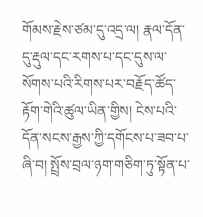གོམས་རྗེས་ཙམ་དུ་འདྲ་ལ། རྣལ་དོན་དུ་རྡུལ་དང་རགས་པ་དང་དུས་ལ་སོགས་པའི་རིགས་པར་བརྗོད་ཚོད་རྟོག་གེའི་ཚུལ་ཡིན་གྱིས། ངེས་པའི་དོན་སངས་རྒྱས་ཀྱི་དགོངས་པ་ཟབ་པ་ཞི་བ། སྤྲོས་བྲལ་ཉག་གཅིག་ཏུ་སྟོན་པ་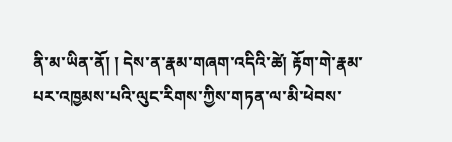ནི་མ་ཡིན་ནོ། ། དེས་ན་རྣམ་གཞག་འདིའི་ཚེ། རྟོག་གེ་རྣམ་པར་འཁྱམས་པའི་ལུང་རིགས་ཀྱིས་གཏན་ལ་མི་ཕེབས་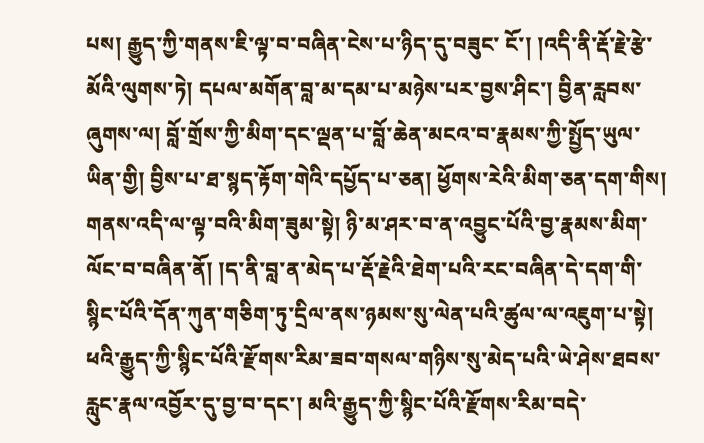པས། རྒྱུད་ཀྱི་གནས་ཇི་ལྟ་བ་བཞིན་ངེས་པ་ཉིད་དུ་བཟུང་ ངོ་། །འདི་ནི་རྡོ་རྗེ་རྩེ་མོའི་ལུགས་ཏེ། དཔལ་མགོན་བླ་མ་དམ་པ་མཉེས་པར་བྱས་ཤིང་། བྱིན་རླབས་ཞུགས་ལ། བློ་གྲོས་ཀྱི་མིག་དང་ལྡན་པ་བློ་ཆེན་མངའ་བ་རྣམས་ཀྱི་སྤྱོད་ཡུལ་ཡིན་གྱི། བྱིས་པ་ཐ་སྙད་རྟོག་གེའི་དཔྱོད་པ་ཅན། ཕྱོགས་རེའི་མིག་ཅན་དག་གིས། གནས་འདི་ལ་ལྟ་བའི་མིག་ཟུམ་སྟེ། ཉི་མ་ཤར་བ་ན་འབྱུང་པོའི་བྱ་རྣམས་མིག་ལོང་བ་བཞིན་ནོ། །ད་ནི་བླ་ན་མེད་པ་རྡོ་རྗེའི་ཐེག་པའི་རང་བཞིན་དེ་དག་གི་སྙིང་པོའི་དོན་ཀུན་གཅིག་ཏུ་དྲིལ་ནས་ཉམས་སུ་ལེན་པའི་ཚུལ་ལ་འཇུག་པ་སྟེ། ཕའི་རྒྱུད་ཀྱི་སྙིང་པོའི་རྫོགས་རིམ་ཟབ་གསལ་གཉིས་སུ་མེད་པའི་ཡེ་ཤེས་ཐབས་རླུང་རྣལ་འབྱོར་དུ་བྱ་བ་དང་། མའི་རྒྱུད་ཀྱི་སྙིང་པོའི་རྫོགས་རིམ་བདེ་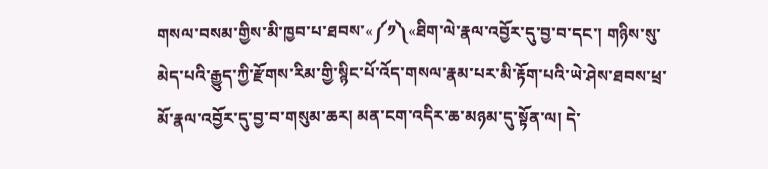གསལ་བསམ་གྱིས་མི་ཁྱབ་པ་ཐབས་«༼༡༽«ཐིག་ལེ་རྣལ་འབྱོར་དུ་བྱ་བ་དང་། གཉིས་སུ་མེད་པའི་རྒྱུད་ཀྱི་རྫོགས་རིམ་གྱི་སྙིང་པོ་འོད་གསལ་རྣམ་པར་མི་རྟོག་པའི་ཡེ་ཤེས་ཐབས་ཕྲ་མོ་རྣལ་འབྱོར་དུ་བྱ་བ་གསུམ་ཆར། མན་ངག་འདིར་ཆ་མཉམ་དུ་སྟོན་ལ། དེ་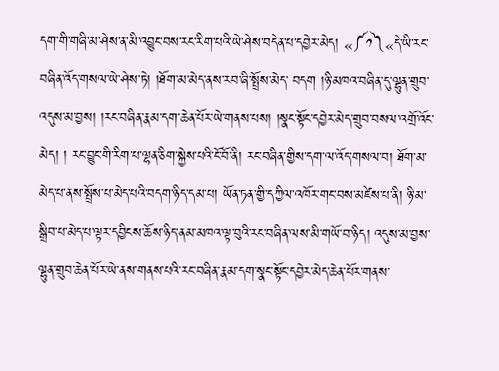དག་གི་གཞི་མ་ཤེས་ན་མི་འབྱུང་བས་རང་རིག་པའི་ཡེ་ཤེས་བདེན་པ་དབྱེར་མེད། «༼༡༽«དེ་ཡི་རང་བཞིན་འོད་གསལ་ཡེ་ཤེས་ཏེ། །ཐོག་མ་མེད་ནས་རབ་ཞི་སྤྲོས་མེད་ བདག །ཉི་མཁའ་བཞིན་དུ་ལྷུན་གྲུབ་འདུས་མ་བྱས། །རང་བཞིན་རྣམ་དག་ཆེན་པོར་ཡེ་གནས་པས། །སྣང་སྟོང་དབྱེར་མེད་གྲུབ་བསལ་འགྲོ་འོང་མེད། ། རང་བྱུང་གི་རིག་པ་ལྷན་ཅིག་སྐྱེས་པའི་ངོ་བོ་ནི། རང་བཞིན་གྱིས་དག་ལ་འོད་གསལ་བ། ཐོག་མ་མེད་པ་ནས་སྤྲོས་པ་མེད་པའི་བདག་ཉིད་དམ་པ། ཡོན་ཏན་གྱི་དཀྱིལ་འཁོར་གང་བས་མཛེས་པ་ནི། ཉི་མ་སྒྲིབ་པ་མེད་པ་ལྟར་དབྱིངས་ཆོས་ཉིད་ནམ་མཁའ་ལྟ་བུའི་རང་བཞིན་ལས་མི་གཡོ་བ་ཉིད། འདུས་མ་བྱས་ལྷུན་གྲུབ་ཆེན་པོར་ཡེ་ནས་གནས་པའི་རང་བཞིན་རྣམ་དག་སྣང་སྟོང་དབྱེར་མེད་ཆེན་པོར་གནས་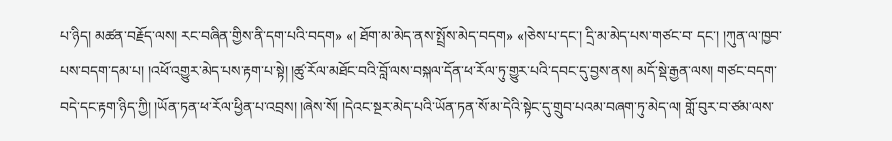པ་ཉིད། མཚན་བརྗོད་ལས། རང་བཞིན་གྱིས་ནི་དག་པའི་བདག» «། ཐོག་མ་མེད་ནས་སྤྲོས་མེད་བདག» «།ཅེས་པ་དང་། དྲི་མ་མེད་པས་གཙང་བ་ དང་། །ཀུན་ལ་ཁྱབ་པས་བདག་དམ་པ། །འཕོ་འགྱུར་མེད་པས་རྟག་པ་སྟེ། །ཚུ་རོལ་མཐོང་བའི་བློ་ལས་བསྐལ་དོན་ཕ་རོལ་ཏུ་གྱུར་པའི་དབང་དུ་བྱས་ནས། མདོ་སྡེ་རྒྱན་ལས། གཙང་བདག་བདེ་དང་རྟག་ཉིད་ཀྱི། །ཡོན་ཏན་ཕ་རོལ་ཕྱིན་པ་འབྲས། །ཞེས་སོ། །དེའང་སྔར་མེད་པའི་ཡོན་ཏན་སོ་མ་དེའི་སྟེང་དུ་གྲུབ་པའམ་བཞག་ཏུ་མེད་ལ། གློ་བུར་བ་ཙམ་ལས་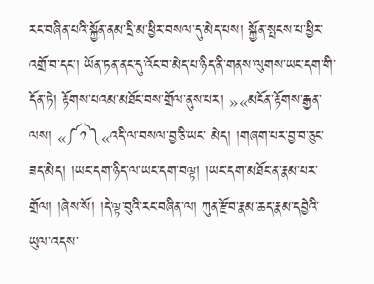རང་བཞིན་པའི་སྐྱོན་ནམ་དྲི་མ་ཕྱིར་བསལ་དུ་མེད་པས། སྐྱོན་སྤངས་པ་ཕྱིར་འགྲོ་བ་དང་། ཡོན་ཏན་ནང་དུ་འོང་བ་མེད་པ་ཉིད་ནི་གནས་ལུགས་ཡང་དག་གི་དོན་ཏེ། རྟོགས་པའམ་མཐོང་བས་གྲོལ་ནུས་པར། »«མངོན་རྟོགས་རྒྱན་ལས། «༼༡༽«འདི་ལ་བསལ་བྱ་ཅི་ཡང་ མེད། །གཞག་པར་བྱ་བ་ཅུང་ཟད་མེད། །ཡང་དག་ཉིད་ལ་ཡང་དག་བལྟ། །ཡང་དག་མཐོང་ན་རྣམ་པར་གྲོལ། །ཞེས་སོ། །དེ་ལྟ་བུའི་རང་བཞིན་ལ། ཀུན་རྫོབ་རྣམ་ཆད་རྣམ་དབྱེའི་ཡུལ་འདས་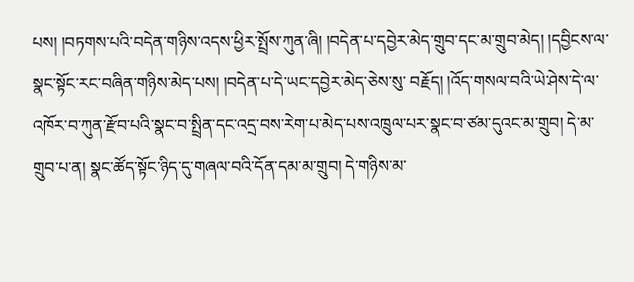པས། །བཏགས་པའི་བདེན་གཉིས་འདས་ཕྱིར་སྤྲོས་ཀུན་ཞི། །བདེན་པ་དབྱེར་མེད་གྲུབ་དང་མ་གྲུབ་མེད། །དབྱིངས་ལ་སྣང་སྟོང་རང་བཞིན་གཉིས་མེད་པས། །བདེན་པ་དེ་ཡང་དབྱེར་མེད་ཅེས་སུ་ བརྗོད། །འོད་གསལ་བའི་ཡེ་ཤེས་དེ་ལ་འཁོར་བ་ཀུན་རྫོབ་པའི་སྣང་བ་སྤྲིན་དང་འདྲ་བས་རེག་པ་མེད་པས་འཁྲུལ་པར་སྣང་བ་ཙམ་དུའང་མ་གྲུབ། དེ་མ་གྲུབ་པ་ན། སྣང་ཚོད་སྟོང་ཉིད་དུ་གཞལ་བའི་དོན་དམ་མ་གྲུབ། དེ་གཉིས་མ་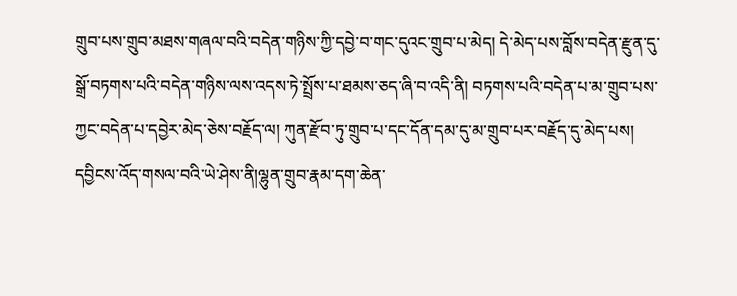གྲུབ་པས་གྲུབ་མཐས་གཞལ་བའི་བདེན་གཉིས་ཀྱི་དབྱེ་བ་གང་དུའང་གྲུབ་པ་མེད། དེ་མེད་པས་བློས་བདེན་རྫུན་དུ་སྒྲོ་བཏགས་པའི་བདེན་གཉིས་ལས་འདས་ཏེ་སྤྲོས་པ་ཐམས་ཅད་ཞི་བ་འདི་ནི། བཏགས་པའི་བདེན་པ་མ་གྲུབ་པས་ཀྱང་བདེན་པ་དབྱེར་མེད་ཅེས་བརྗོད་ལ། ཀུན་རྫོབ་ཏུ་གྲུབ་པ་དང་དོན་དམ་དུ་མ་གྲུབ་པར་བརྗོད་དུ་མེད་པས། དབྱིངས་འོད་གསལ་བའི་ཡེ་ཤེས་ནི།ལྷུན་གྲུབ་རྣམ་དག་ཆེན་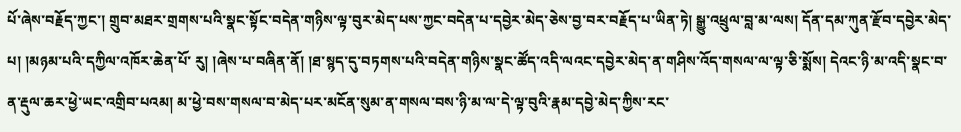པོ་ཞེས་བརྗོད་ཀྱང་། གྲུབ་མཐར་གྲགས་པའི་སྣང་སྟོང་བདེན་གཉིས་ལྟ་བུར་མེད་པས་ཀྱང་བདེན་པ་དབྱེར་མེད་ཅེས་བྱ་བར་བརྗོད་པ་ཡིན་ཏེ། སྒྱུ་འཕྲུལ་བླ་མ་ལས། དོན་དམ་ཀུན་རྫོབ་དབྱེར་མེད་པ། །མཉམ་པའི་དཀྱིལ་འཁོར་ཆེན་པོ་ རུ། །ཞེས་པ་བཞིན་ནོ། །ཐ་སྙད་དུ་བཏགས་པའི་བདེན་གཉིས་སྣང་ཚོད་འདི་ལའང་དབྱེར་མེད་ན་གཤིས་འོད་གསལ་ལ་ལྟ་ཅི་སྨོས། དེའང་ཉི་མ་འདི་སྣང་བ་ན་རྡུལ་ཆར་ཕྱེ་ཡང་འགྲིབ་པའམ། མ་ཕྱེ་བས་གསལ་བ་མེད་པར་མངོན་སུམ་ན་གསལ་བས་ཉི་མ་ལ་དེ་ལྟ་བུའི་རྣམ་དབྱེ་མེད་ཀྱིས་རང་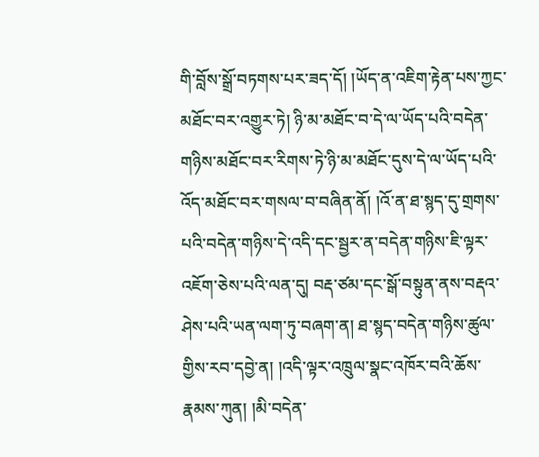གི་བློས་སྒྲོ་བཏགས་པར་ཟད་དོ། །ཡོད་ན་འཇིག་རྟེན་པས་ཀྱང་མཐོང་བར་འགྱུར་ཏེ། ཉི་མ་མཐོང་བ་དེ་ལ་ཡོད་པའི་བདེན་གཉིས་མཐོང་བར་རིགས་ཏེ་ཉི་མ་མཐོང་དུས་དེ་ལ་ཡོད་པའི་འོད་མཐོང་བར་གསལ་བ་བཞིན་ནོ། །འོ་ན་ཐ་སྙད་དུ་གྲགས་པའི་བདེན་གཉིས་དེ་འདི་དང་སྦྱར་ན་བདེན་གཉིས་ཇི་ལྟར་འཇོག་ཅེས་པའི་ལན་དུ། བརྡ་ཙམ་དང་སྒོ་བསྟུན་ནས་བརྡའ་ཤེས་པའི་ཡན་ལག་ཏུ་བཞག་ན། ཐ་སྙད་བདེན་གཉིས་ཚུལ་གྱིས་རབ་དབྱེ་ན། །འདི་ལྟར་འཁྲུལ་སྣང་འཁོར་བའི་ཆོས་རྣམས་ཀུན། །མི་བདེན་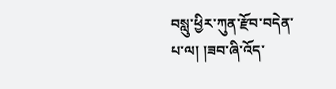བསླུ་ཕྱིར་ཀུན་རྫོབ་བདེན་པ་ལ། །ཟབ་ཞི་འོད་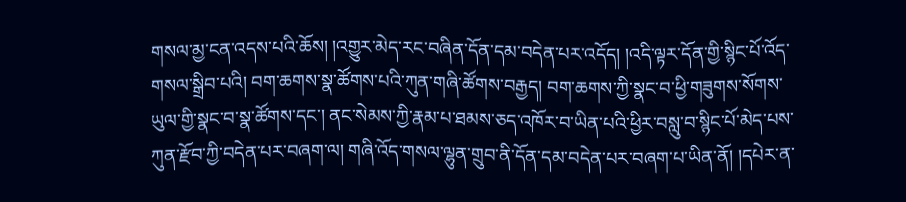གསལ་མྱ་ངན་འདས་པའི་ཆོས། །འགྱུར་མེད་རང་བཞིན་དོན་དམ་བདེན་པར་འདོད། །འདི་ལྟར་དོན་གྱི་སྙིང་པོ་འོད་གསལ་སྒྲིབ་པའི། བག་ཆགས་སྣ་ཚོགས་པའི་ཀུན་གཞི་ཚོགས་བརྒྱད། བག་ཆགས་ཀྱི་སྣང་བ་ཕྱི་གཟུགས་སོགས་ཡུལ་གྱི་སྣང་བ་སྣ་ཚོགས་དང་། ནང་སེམས་ཀྱི་རྣམ་པ་ཐམས་ཅད་འཁོར་བ་ཡིན་པའི་ཕྱིར་བསླུ་བ་སྙིང་པོ་མེད་པས་ཀུན་རྫོབ་ཀྱི་བདེན་པར་བཞག་ལ། གཞི་འོད་གསལ་ལྷུན་གྲུབ་ནི་དོན་དམ་བདེན་པར་བཞག་པ་ཡིན་ནོ། །དཔེར་ན་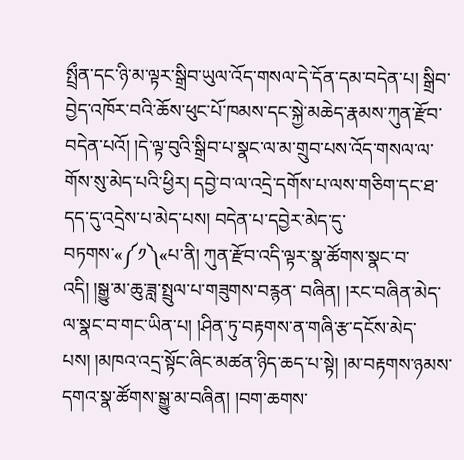སྤྲྀན་དང་ཉི་མ་ལྟར་སྒྲིབ་ཡུལ་འོད་གསལ་དེ་དོན་དམ་བདེན་པ། སྒྲིབ་བྱེད་འཁོར་བའི་ཆོས་ཕུང་པོ་ཁམས་དང་སྐྱེ་མཆེད་རྣམས་ཀུན་རྫོབ་བདེན་པའོ། །དེ་ལྟ་བུའི་སྒྲིབ་པ་སྣང་ལ་མ་གྲུབ་པས་འོད་གསལ་ལ་གོས་སུ་མེད་པའི་ཕྱིར། དབྱེ་བ་ལ་འདྲེ་དགོས་པ་ལས་གཅིག་དང་ཐ་དད་དུ་འདྲེས་པ་མེད་པས། བདེན་པ་དབྱེར་མེད་དུ་བཏགས་«༼༡༽«པ་ནི། ཀུན་རྫོབ་འདི་ལྟར་སྣ་ཚོགས་སྣང་བ་འདི། །སྒྱུ་མ་ཆུ་ཟླ་སྤྲུལ་པ་གཟུགས་བརྙན་ བཞིན། །རང་བཞིན་མེད་ལ་སྣང་བ་གང་ཡིན་པ། །ཤིན་ཏུ་བརྟགས་ན་གཞི་རྩ་དངོས་མེད་པས། །མཁའ་འདྲ་སྟོང་ཞིང་མཚན་ཉིད་ཆད་པ་སྟེ། །མ་བརྟགས་ཉམས་དགའ་སྣ་ཚོགས་སྒྱུ་མ་བཞིན། །བག་ཆགས་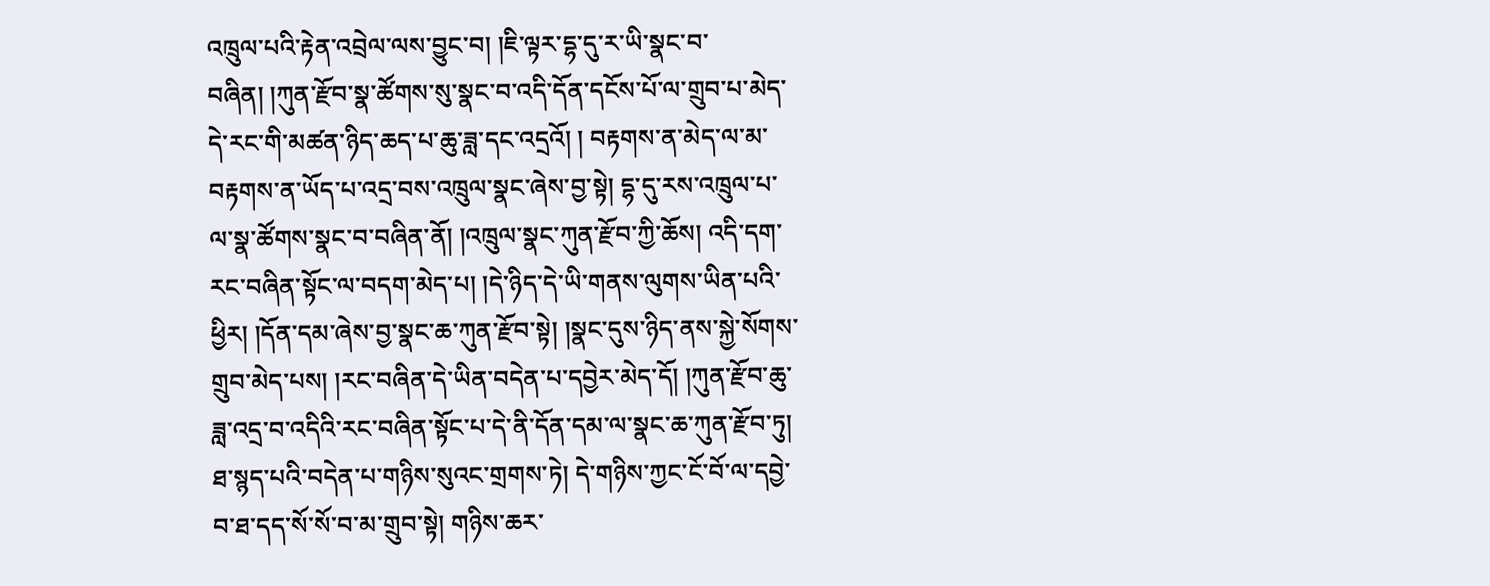འཁྲུལ་པའི་རྟེན་འབྲེལ་ལས་བྱུང་བ། །ཇི་ལྟར་དྷ་དུ་ར་ཡི་སྣང་བ་བཞིན། །ཀུན་རྫོབ་སྣ་ཚོགས་སུ་སྣང་བ་འདི་དོན་དངོས་པོ་ལ་གྲུབ་པ་མེད་དེ་རང་གི་མཚན་ཉིད་ཆད་པ་ཆུ་ཟླ་དང་འདྲའོ། ། བརྟགས་ན་མེད་ལ་མ་བརྟགས་ན་ཡོད་པ་འདྲ་བས་འཁྲུལ་སྣང་ཞེས་བྱ་སྟེ། དྷ་དུ་རས་འཁྲུལ་པ་ལ་སྣ་ཚོགས་སྣང་བ་བཞིན་ནོ། །འཁྲུལ་སྣང་ཀུན་རྫོབ་ཀྱི་ཆོས། འདི་དག་རང་བཞིན་སྟོང་ལ་བདག་མེད་པ། །དེ་ཉིད་དེ་ཡི་གནས་ལུགས་ཡིན་པའི་ཕྱིར། །དོན་དམ་ཞེས་བྱ་སྣང་ཆ་ཀུན་རྫོབ་སྟེ། །སྣང་དུས་ཉིད་ནས་སྐྱེ་སོགས་གྲུབ་མེད་པས། །རང་བཞིན་དེ་ཡིན་བདེན་པ་དབྱེར་མེད་དོ། །ཀུན་རྫོབ་ཆུ་ཟླ་འདྲ་བ་འདིའི་རང་བཞིན་སྟོང་པ་དེ་ནི་དོན་དམ་ལ་སྣང་ཆ་ཀུན་རྫོབ་ཏུ། ཐ་སྙད་པའི་བདེན་པ་གཉིས་སུའང་གྲགས་ཏེ། དེ་གཉིས་ཀྱང་ངོ་བོ་ལ་དབྱེ་བ་ཐ་དད་སོ་སོ་བ་མ་གྲུབ་སྟེ། གཉིས་ཆར་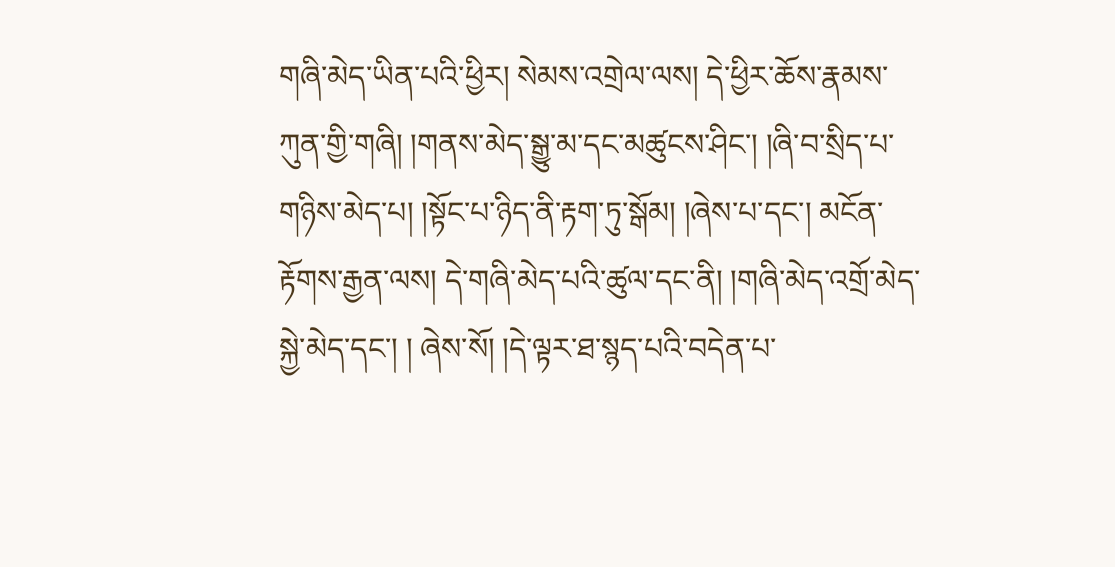གཞི་མེད་ཡིན་པའི་ཕྱིར། སེམས་འགྲེལ་ལས། དེ་ཕྱིར་ཆོས་རྣམས་ཀུན་གྱི་གཞི། །གནས་མེད་སྒྱུ་མ་དང་མཚུངས་ཤིང་། །ཞི་བ་སྲིད་པ་གཉིས་མེད་པ། །སྟོང་པ་ཉིད་ནི་རྟག་ཏུ་སྒོམ། །ཞེས་པ་དང་། མངོན་རྟོགས་རྒྱན་ལས། དེ་གཞི་མེད་པའི་ཚུལ་དང་ནི། །གཞི་མེད་འགྲོ་མེད་སྐྱེ་མེད་དང་། ། ཞེས་སོ། །དེ་ལྟར་ཐ་སྙད་པའི་བདེན་པ་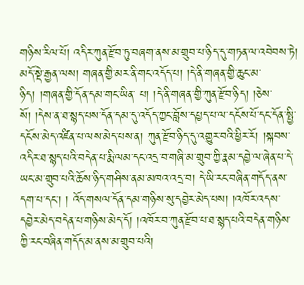གཉིས་རིལ་པོ། འདིར་ཀུན་རྫོབ་ཏུ་བཞག་ནས་མ་གྲུབ་པ་ཉིད་དུ་གཏན་ལ་འབེབས་ཏེ། མདོ་སྡེ་རྒྱན་ལས། གཞན་གྱི་མར་ནི་གང་འདོད་པ། །དེ་ནི་གཞན་གྱི་ཆུང་མ་ཉིད། །གཞན་གྱི་དོན་དམ་གང་ཡིན་ པ། །དེ་ནི་གཞན་གྱི་ཀུན་རྫོབ་ཉིད། །ཅེས་སོ། །དེས་ན་ཐ་སྙད་པས་དོན་དམ་དུ་འདོད་ཀྱང་བློས་དཔྱད་པ་ལ་དངོས་པོ་དང་དོན་སྤྱི་དངོས་མེད་འཛིན་པ་ལས་མེད་པས་ན། ཀུན་རྫོབ་ཉིད་དུ་འགྱུར་བའི་ཕྱིར་རོ། །སྐབས་འདིར་ཐ་སྙད་པའི་བདེན་པ་རྨི་ལམ་དང་འདྲ་བ་གཞི་མ་གྲུབ་ཀྱི་རྣམ་དབྱེ་ལ་ཞེན་པ་དེ་ཡང་མ་གྲུབ་པའི་ཆོས་ཉིད་གཤིས་ནམ་མཁའ་འདྲ་བ། དེ་ཡི་རང་བཞིན་གདོད་ནས་དག་པ་དང་། ། འོད་གསལ་དོན་དམ་གཉིས་སུ་དབྱེར་མེད་པས། །འཁོར་འདས་དབྱེར་མེད་བདེན་པ་གཉིས་མེད་དོ། །འཁོར་བ་ཀུན་རྫོབ་པ་ཐ་སྙད་པའི་བདེན་གཉིས་ཀྱི་རང་བཞིན་གདོད་མ་ནས་མ་གྲུབ་པའི།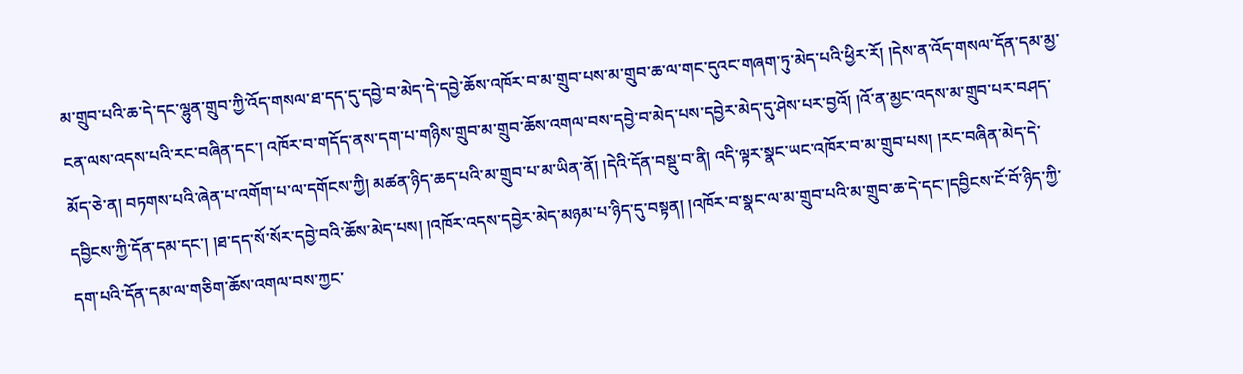མ་གྲུབ་པའི་ཆ་དེ་དང་ལྷུན་གྲུབ་ཀྱི་འོད་གསལ་ཐ་དད་དུ་དབྱེ་བ་མེད་དེ་དབྱེ་ཆོས་འཁོར་བ་མ་གྲུབ་པས་མ་གྲུབ་ཆ་ལ་གང་དུའང་གཞག་ཏུ་མེད་པའི་ཕྱིར་རོ། །དེས་ན་འོད་གསལ་དོན་དམ་མྱ་ངན་ལས་འདས་པའི་རང་བཞིན་དང་། འཁོར་བ་གདོད་ནས་དག་པ་གཉིས་གྲུབ་མ་གྲུབ་ཆོས་འགལ་བས་དབྱེ་བ་མེད་པས་དབྱེར་མེད་དུ་ཤེས་པར་བྱའོ། །འོ་ན་མྱང་འདས་མ་གྲུབ་པར་བཤད་མོད་ཅེ་ན། བཏགས་པའི་ཞེན་པ་འགོག་པ་ལ་དགོངས་ཀྱི། མཚན་ཉིད་ཆད་པའི་མ་གྲུབ་པ་མ་ཡིན་ནོ། །དེའི་དོན་བསྡུ་བ་ནི། འདི་ལྟར་སྣང་ཡང་འཁོར་བ་མ་གྲུབ་པས། །རང་བཞིན་མེད་དེ་དབྱིངས་ཀྱི་དོན་དམ་དང་། །ཐ་དད་སོ་སོར་དབྱེ་བའི་ཆོས་མེད་པས། །འཁོར་འདས་དབྱེར་མེད་མཉམ་པ་ཉིད་དུ་བསྟན། །འཁོར་བ་སྣང་ལ་མ་གྲུབ་པའི་མ་གྲུབ་ཆ་དེ་དང་།དབྱིངས་ངོ་བོ་ཉིད་ཀྱི་དག་པའི་དོན་དམ་ལ་གཅིག་ཆོས་འགལ་བས་ཀྱང་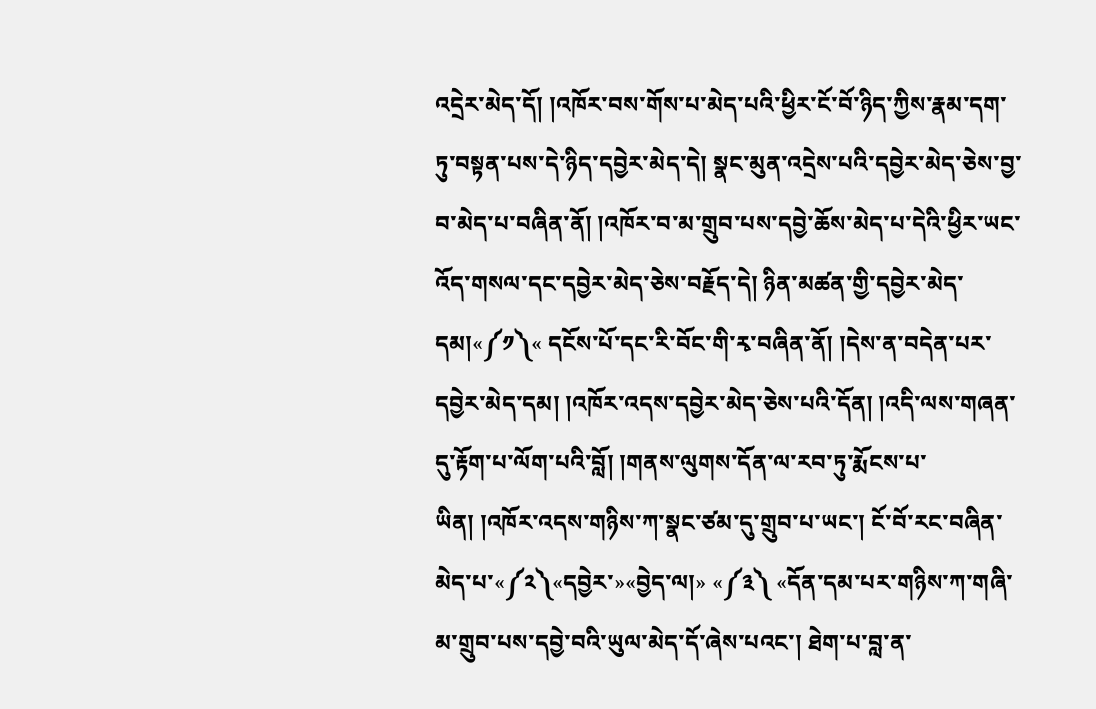འདྲེར་མེད་དོ། །འཁོར་བས་གོས་པ་མེད་པའི་ཕྱིར་ངོ་བོ་ཉིད་ཀྱིས་རྣམ་དག་ཏུ་བསྟན་པས་དེ་ཉིད་དབྱེར་མེད་དེ། སྣང་མུན་འདྲེས་པའི་དབྱེར་མེད་ཅེས་བྱ་བ་མེད་པ་བཞིན་ནོ། །འཁོར་བ་མ་གྲུབ་པས་དབྱེ་ཆོས་མེད་པ་དེའི་ཕྱིར་ཡང་འོད་གསལ་དང་དབྱེར་མེད་ཅེས་བརྗོད་དེ། ཉིན་མཚན་གྱི་དབྱེར་མེད་དམ།«༼༡༽« དངོས་པོ་དང་རི་བོང་གི་རྭ་བཞིན་ནོ། །དེས་ན་བདེན་པར་དབྱེར་མེད་དམ། །འཁོར་འདས་དབྱེར་མེད་ཅེས་པའི་དོན། །འདི་ལས་གཞན་དུ་རྟོག་པ་ལོག་པའི་བློ། །གནས་ལུགས་དོན་ལ་རབ་ཏུ་རྨོངས་པ་ཡིན། །འཁོར་འདས་གཉིས་ཀ་སྣང་ཙམ་དུ་གྲུབ་པ་ཡང་། ངོ་བོ་རང་བཞིན་མེད་པ་«༼༢༽«དབྱེར་»«བྱེད་ལ།» «༼༣༽ «དོན་དམ་པར་གཉིས་ཀ་གཞི་མ་གྲུབ་པས་དབྱེ་བའི་ཡུལ་མེད་དོ་ཞེས་པའང་། ཐེག་པ་བླ་ན་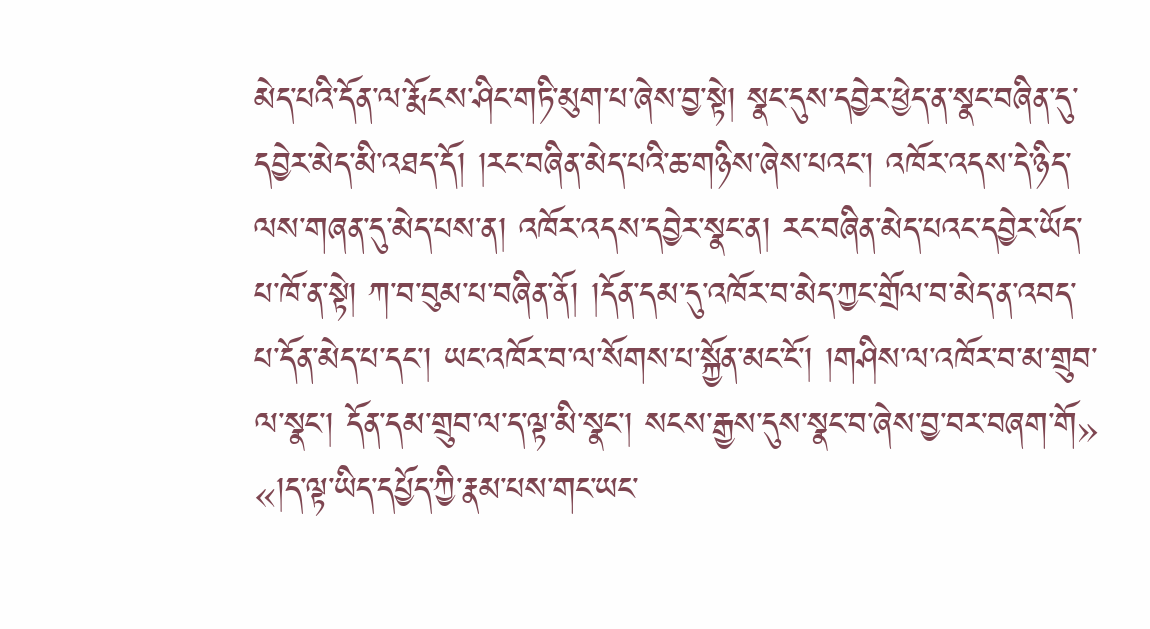མེད་པའི་དོན་ལ་རྨོངས་ཤིང་གཏི་མུག་པ་ཞེས་བྱ་སྟེ། སྣང་དུས་དབྱེར་ཕྱེད་ན་སྣང་བཞིན་དུ་དབྱེར་མེད་མི་འཐད་དོ། །རང་བཞིན་མེད་པའི་ཆ་གཉིས་ཞེས་པའང་། འཁོར་འདས་དེ་ཉིད་ལས་གཞན་དུ་མེད་པས་ན། འཁོར་འདས་དབྱེར་སྣང་ན། རང་བཞིན་མེད་པའང་དབྱེར་ཡོད་པ་ཁོ་ན་སྟེ། ཀ་བ་བུམ་པ་བཞིན་ནོ། །དོན་དམ་དུ་འཁོར་བ་མེད་ཀྱང་གྲོལ་བ་མེད་ན་འབད་པ་དོན་མེད་པ་དང་། ཡང་འཁོར་བ་ལ་སོགས་པ་སྐྱོན་མང་ངོ་། །གཤིས་ལ་འཁོར་བ་མ་གྲུབ་ལ་སྣང་། དོན་དམ་གྲུབ་ལ་ད་ལྟ་མི་སྣང་། སངས་རྒྱས་དུས་སྣང་བ་ཞེས་བྱ་བར་བཞག་གོ» «།ད་ལྟ་ཡིད་དཔྱོད་ཀྱི་རྣམ་པས་གང་ཡང་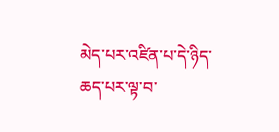མེད་པར་འཛིན་པ་དེ་ཉིད་ཆད་པར་ལྟ་བ་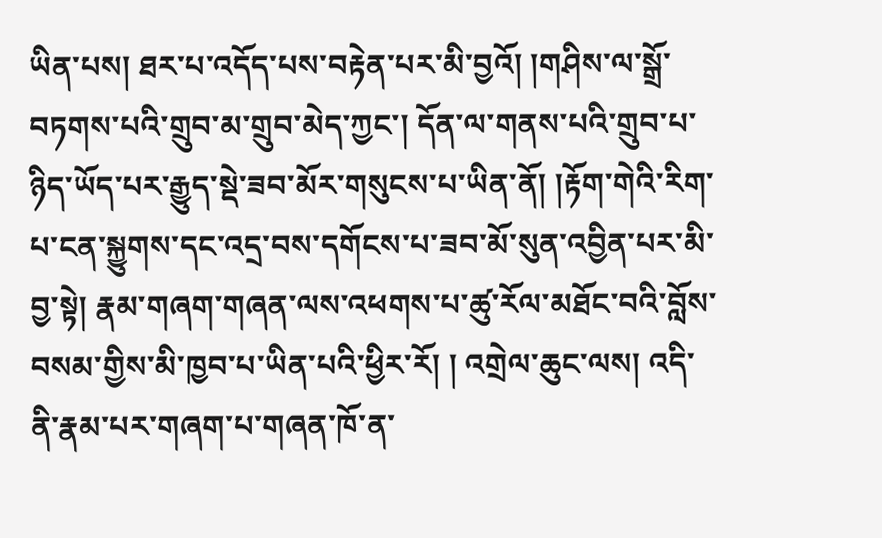ཡིན་པས། ཐར་པ་འདོད་པས་བརྟེན་པར་མི་བྱའོ། །གཤིས་ལ་སྒྲོ་བཏགས་པའི་གྲུབ་མ་གྲུབ་མེད་ཀྱང་། དོན་ལ་གནས་པའི་གྲུབ་པ་ཉིད་ཡོད་པར་རྒྱུད་སྡེ་ཟབ་མོར་གསུངས་པ་ཡིན་ནོ། །རྟོག་གེའི་རིག་པ་ངན་སྐྱུགས་དང་འདྲ་བས་དགོངས་པ་ཟབ་མོ་སུན་འབྱིན་པར་མི་བྱ་སྟེ། རྣམ་གཞག་གཞན་ལས་འཕགས་པ་ཚུ་རོལ་མཐོང་བའི་བློས་བསམ་གྱིས་མི་ཁྱབ་པ་ཡིན་པའི་ཕྱིར་རོ། ། འགྲེལ་ཆུང་ལས། འདི་ནི་རྣམ་པར་གཞག་པ་གཞན་ཁོ་ན་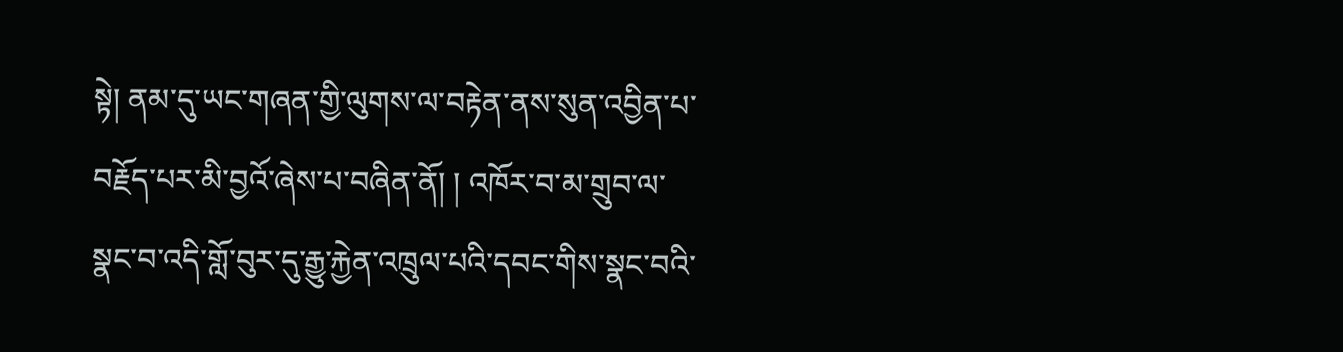སྟེ། ནམ་དུ་ཡང་གཞན་གྱི་ལུགས་ལ་བརྟེན་ནས་སུན་འབྱིན་པ་བརྗོད་པར་མི་བྱའོ་ཞེས་པ་བཞིན་ནོ། ། འཁོར་བ་མ་གྲུབ་ལ་སྣང་བ་འདི་གློ་བུར་དུ་རྒྱུ་རྐྱེན་འཁྲུལ་པའི་དབང་གིས་སྣང་བའི་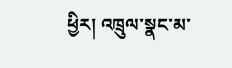ཕྱིར། འཁྲུལ་སྣང་མ་